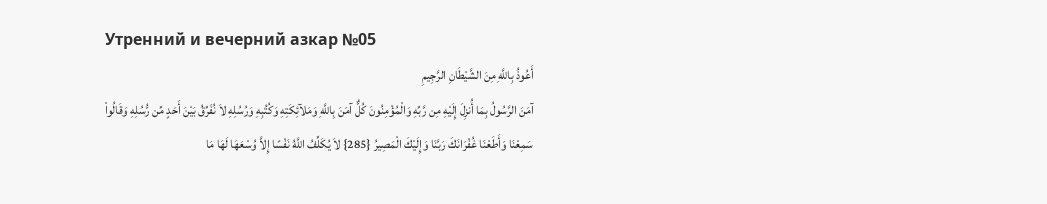Утренний и вечерний азкар №05
أَعُوذُ بِاللَّهِ مِنَ الشَّيْطَانِ الرَّجِيمِ
آمَنَ الرَّسُولُ بِمَا أُنزِلَ إِلَيْهِ مِن رَّبِّهِ وَالْمُؤْمِنُونَ كُلٌّ آمَنَ بِاللَّهِ وَمَلآئِكَتِهِ وَكُتُبِهِ وَرُسُلِهِ لاَ نُفَرِّقُ بَيْنَ أَحَدٍ مِّن رُّسُلِهِ وَقَالُواْ سَمِعْنَا وَأَطَعْنَا غُفْرَانَكَ رَبَّنَا وَإِلَيْكَ الْمَصِيرُ {285} لاَ يُكَلِّفُ اللَّهُ نَفْسًا إِلاَّ وُسْعَهَا لَهَا مَا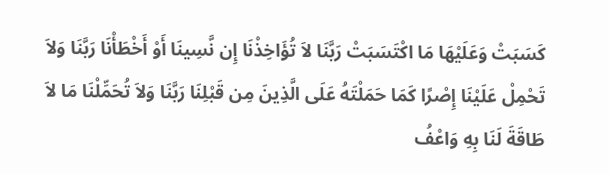كَسَبَتْ وَعَلَيْهَا مَا اكْتَسَبَتْ رَبَّنَا لاَ تُؤَاخِذْنَا إِن نَّسِينَا أَوْ أَخْطَأْنَا رَبَّنَا وَلاَ تَحْمِلْ عَلَيْنَا إِصْرًا كَمَا حَمَلْتَهُ عَلَى الَّذِينَ مِن قَبْلِنَا رَبَّنَا وَلاَ تُحَمِّلْنَا مَا لاَ طَاقَةَ لَنَا بِهِ وَاعْفُ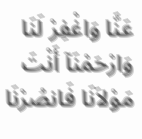عَنَّا وَاغْفِرْ لَنَا وَارْحَمْنَآ أَنْتَ مَوْلاَنَا فَانصُرْنَا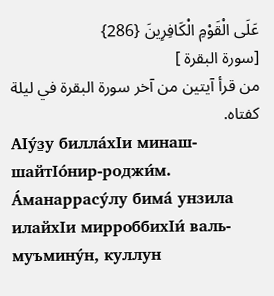عَلَى الْقَوْمِ الْكَافِرِينَ {286}
[سورة البقرة ]
من قرأ آيتين من آخر سورة البقرة في ليلة كفتاه.
АIýз̱у биллáхIи минаш-шайтIóнир-роджи́м.
Áманаррасýлу бимá унзила илайхIи мирроббихIи́ валь-муъминýн, куллун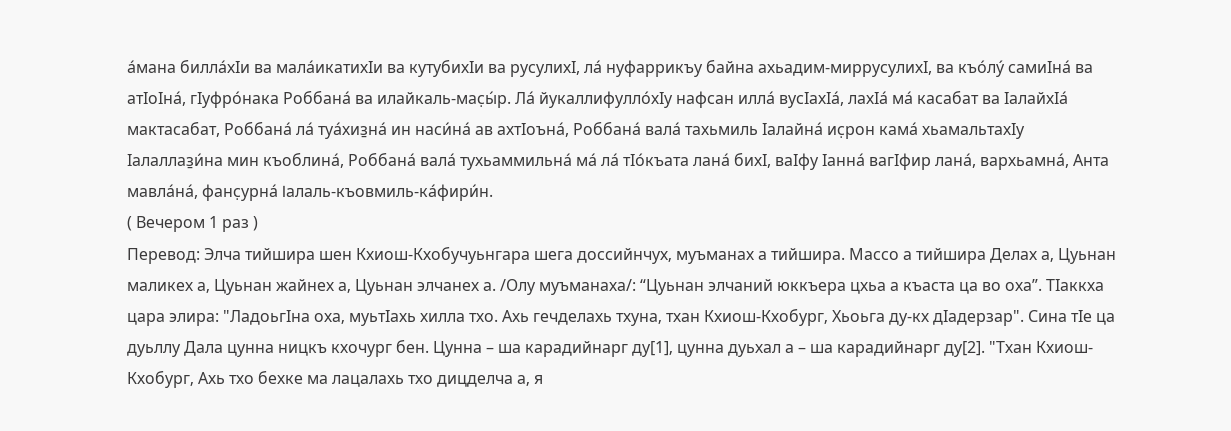áмана биллáхIи ва малáикатихIи ва кутубихIи ва русулихI, лá нуфаррикъу байна ахьадим-миррусулихI, ва къóлý самиIнá ва атIоIнá, гIуфрóнака Роббанá ва илайкаль-мас̣ы́р. Лá йукаллифуллóхIу нафсан иллá вусIахIá, лахIá мá касабат ва IалайхIá мактасабат, Роббанá лá туáхиз̱нá ин наси́нá ав ахтIоънá, Роббанá валá тахьмиль Iалайнá ис̣рон камá хьамальтахIу Iалаллаз̱и́на мин къоблинá, Роббанá валá тухьаммильнá мá лá тIóкъата ланá бихI, ваIфу Iаннá вагIфир ланá, вархьамнá, Анта мавлáнá, фанс̣урнá Iалаль-къовмиль-кáфири́н.
( Вечером 1 раз )
Перевод: Элча тийшира шен Кхиош-Кхобучуьнгара шега доссийнчух‚ муъманах а тийшира. Массо а тийшира Делах а‚ Цуьнан маликех а‚ Цуьнан жайнех а‚ Цуьнан элчанех а. /Олу муъманаха/: “Цуьнан элчаний юккъера цхьа а къаста ца во оха”. ТIаккха цара элира: "ЛадоьгIна оха‚ муьтIахь хилла тхо. Ахь гечделахь тхуна‚ тхан Кхиош-Кхобург‚ Хьоьга ду-кх дIадерзар". Сина тIе ца дуьллу Дала цунна ницкъ кхочург бен. Цунна – ша карадийнарг ду[1]‚ цунна дуьхал а – ша карадийнарг ду[2]. "Тхан Кхиош-Кхобург‚ Ахь тхо бехке ма лацалахь тхо дицделча а‚ я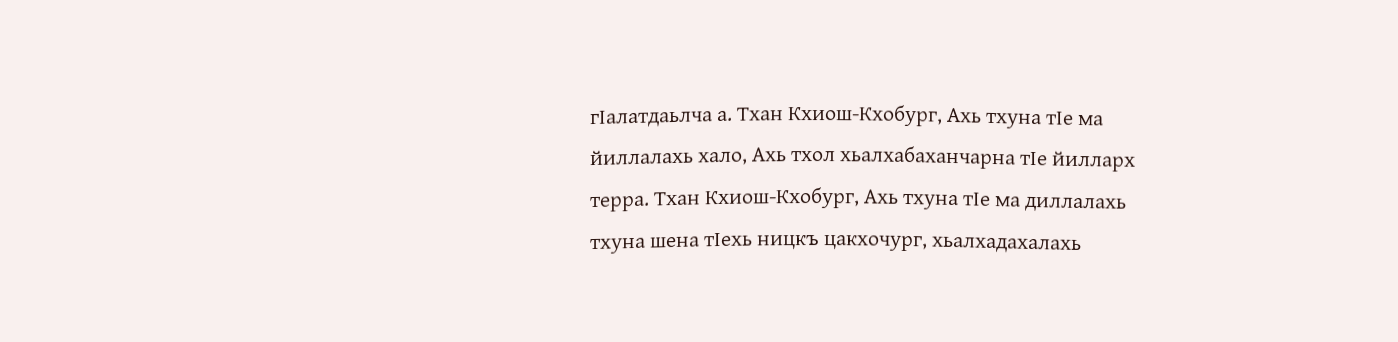гIалатдаьлча а. Тхан Кхиош-Кхобург‚ Ахь тхуна тIе ма йиллалахь хало‚ Ахь тхол хьалхабаханчарна тIе йилларх терра. Тхан Кхиош-Кхобург‚ Ахь тхуна тIе ма диллалахь тхуна шена тIехь ницкъ цакхочург‚ хьалхадахалахь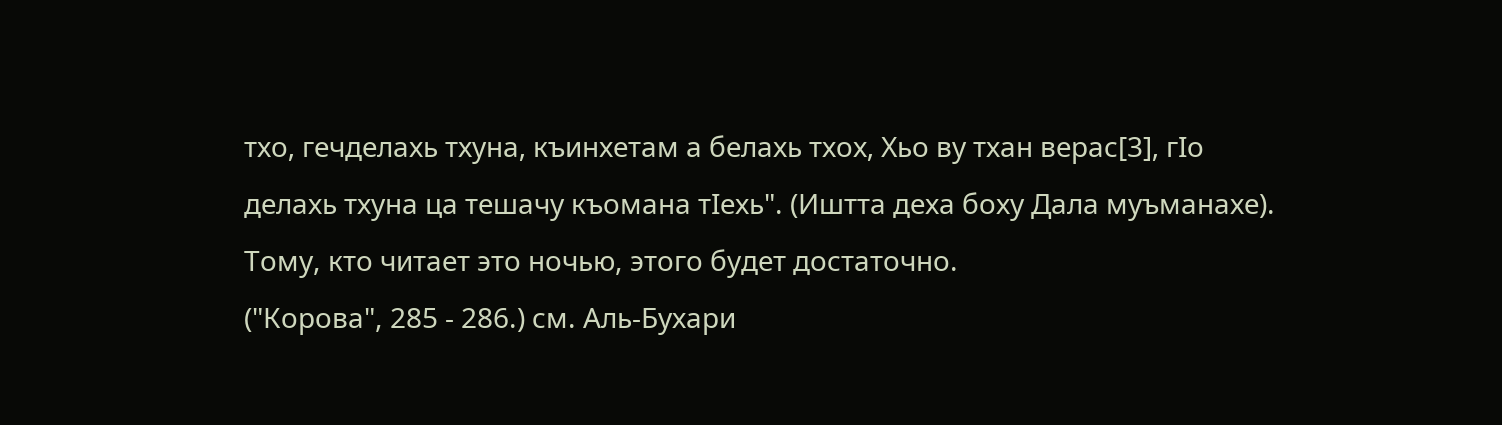тхо‚ гечделахь тхуна‚ къинхетам а белахь тхох‚ Хьо ву тхан верас[3]‚ гIо делахь тхуна ца тешачу къомана тIехь". (Иштта деха боху Дала муъманахе).
Тому, кто читает это ночью, этого будет достаточно.
("Корова", 285 - 286.) см. Аль-Бухари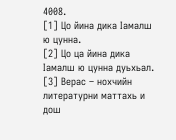4008.
[1] Цо йина дика Iамалш ю цунна.
[2] Цо ца йина дика Iамалш ю цунна дуьхьал.
[3] Верас – нохчийн литературни маттахь и дош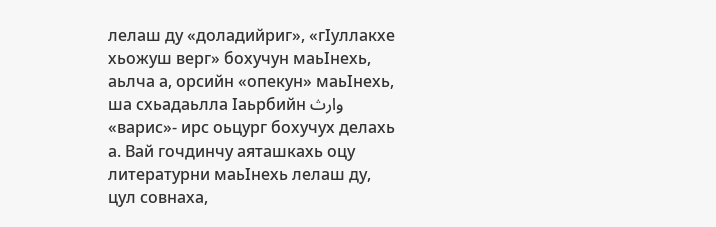лелаш ду «доладийриг», «гIуллакхе хьожуш верг» бохучун маьIнехь, аьлча а, орсийн «опекун» маьIнехь, ша схьадаьлла Iаьрбийн وارث «варис»- ирс оьцург бохучух делахь а. Вай гочдинчу аяташкахь оцу литературни маьIнехь лелаш ду, цул совнаха,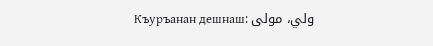Къуръанан дешнаш: ولي، مولى